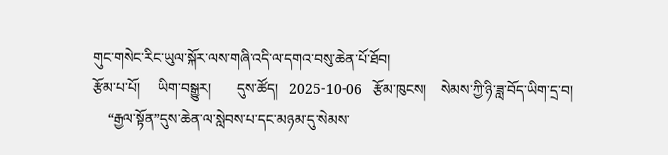གུང་གསེང་རིང་ཡུལ་སྐོར་ལས་གཞི་འདི་ལ་དགའ་བསུ་ཆེན་པོ་ཐོབ།
རྩོམ་པ་པོ།     ཡིག་བསྒྱུར།       དུས་ཚོད།   2025-10-06   རྩོམ་ཁུངས།    སེམས་ཀྱི་ཉི་ཟླ་བོད་ཡིག་དྲ་བ།
    “རྒྱལ་སྟོན”དུས་ཆེན་ལ་སླེབས་པ་དང་མཉམ་དུ་སེམས་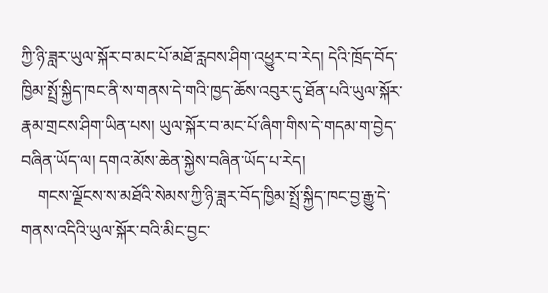ཀྱི་ཉི་ཟླར་ཡུལ་སྐོར་བ་མང་པོ་མཐོ་རླབས་ཤིག་འཕྱུར་བ་རེད། དེའི་ཁྲོད་བོད་ཁྱིམ་སྤྲོ་སྐྱིད་ཁང་ནི་ས་གནས་དེ་གའི་ཁྱད་ཆོས་འབུར་དུ་ཐོན་པའི་ཡུལ་སྐོར་རྣམ་གྲངས་ཤིག་ཡིན་པས། ཡུལ་སྐོར་བ་མང་པོ་ཞིག་གིས་དེ་གདམ་ག་བྱེད་བཞིན་ཡོད་ལ། དགའ་མོས་ཆེན་སྐྱེས་བཞིན་ཡོད་པ་རེད།
    གངས་ལྗོངས་ས་མཐོའི་སེམས་ཀྱི་ཉི་ཟླར་བོད་ཁྱིམ་སྤྲོ་སྐྱིད་ཁང་བྱ་རྒྱུ་དེ་གནས་འདིའི་ཡུལ་སྐོར་བའི་མིང་བྱང་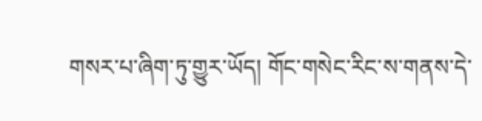གསར་པ་ཞིག་ཏུ་གྱུར་ཡོད། གོང་གསེང་རིང་ས་གནས་དེ་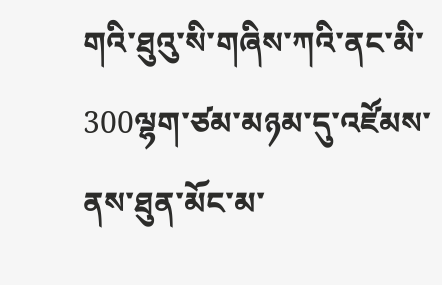གའི་ཐུའུ་སི་གཞིས་ཀའི་ནང་མི་300ལྷག་ཙམ་མཉམ་དུ་འཛོམས་ནས་ཐུན་མོང་མ་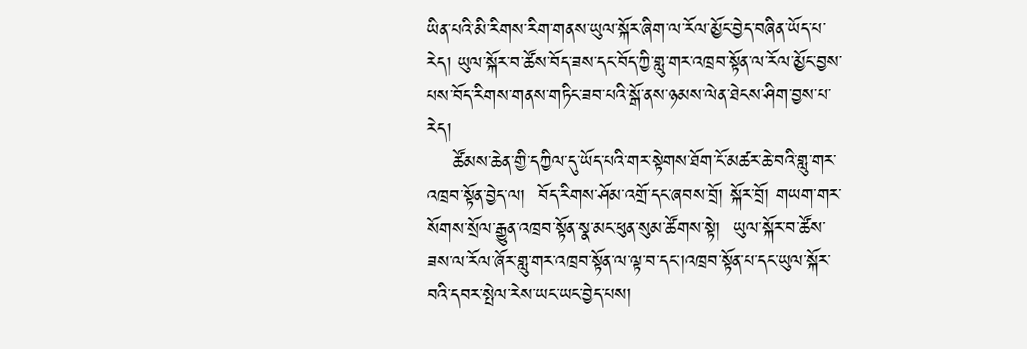ཡིན་པའི་མི་རིགས་རིག་གནས་ཡུལ་སྐོར་ཞིག་ལ་རོལ་མྱོང་བྱེད་བཞིན་ཡོད་པ་རེད། ཡུལ་སྐོར་བ་ཚོས་བོད་ཟས་དང་བོད་ཀྱི་གླུ་གར་འཁྲབ་སྟོན་ལ་རོལ་མྱོང་བྱས་པས་བོད་རིགས་གནས་གཏིང་ཟབ་པའི་སྒོ་ནས་ཉམས་ལེན་ཐེངས་ཤིག་བྱས་པ་རེད།
    ཚོམས་ཆེན་གྱི་དཀྱིལ་དུ་ཡོད་པའི་གར་སྟེགས་ཐོག་ངོ་མཚར་ཆེ་བའི་གླུ་གར་འཁྲབ་སྟོན་བྱེད་ལ།  བོད་རིགས་ཤོམ་འགྲོ་དང་ཞབས་བྲོ། སྐོར་བྲོ། གཡག་གར་སོགས་སྲོལ་རྒྱུན་འཁྲབ་སྟོན་སྣ་མང་ཕུན་སུམ་ཚོགས་སྟེ།  ཡུལ་སྐོར་བ་ཚོས་ཟས་ལ་རོལ་ཞོར་གླུ་གར་འཁྲབ་སྟོན་ལ་ལྟ་བ་དང་།འཁྲབ་སྟོན་པ་དང་ཡུལ་སྐོར་བའི་དབར་སྤེལ་རེས་ཡང་ཡང་བྱེད་པས།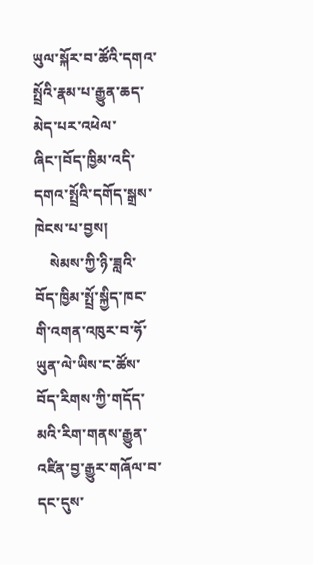ཡུལ་སྐོར་བ་ཚོའི་དགའ་སྤྲོའི་རྣམ་པ་རྒྱུན་ཆད་མེད་པར་འཕེལ་ཞིང་།བོད་ཁྱིམ་འདི་དགའ་སྤྲོའི་དགོད་སྒྲས་ཁེངས་པ་བྱས།
    སེམས་ཀྱི་ཉི་ཟླའི་བོད་ཁྱིམ་སྤྲོ་སྐྱིད་ཁང་གི་འགན་འཁུར་བ་ཧོ་ཡུན་ལེ་ཡིས་ང་ཚོས་བོད་རིགས་ཀྱི་གདོད་མའི་རིག་གནས་རྒྱུན་འཛིན་བྱ་རྒྱུར་གཞོལ་བ་དང་དུས་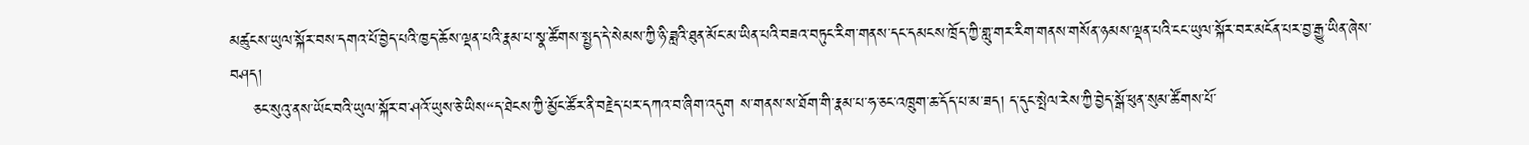མཚུངས་ཡུལ་སྐོར་བས་དགའ་པོ་བྱེད་པའི་ཁྱད་ཆོས་ལྡན་པའི་རྣམ་པ་སྣ་ཚོགས་སྤྱད་དེ་སེམས་ཀྱི་ཉི་ཟླའི་ཐུན་མོང་མ་ཡིན་པའི་བཟའ་བཏུང་རིག་གནས་དང་དམངས་ཁྲོད་ཀྱི་གླུ་གར་རིག་གནས་གསོན་ཉམས་ལྡན་པའི་ངང་ཡུལ་སྐོར་བར་མངོན་པར་བྱ་རྒྱུ་ཡིན་ཞེས་བཤད།
    ཅང་སུའུ་ནས་ཡོང་བའི་ཡུལ་སྐོར་བ་ཤའོ་ཡུས་ཅེ་ཡིས“ད་ཐེངས་ཀྱི་མྱོང་ཚོར་ནི་བརྗེད་པར་དཀའ་བ་ཞིག་འདུག ས་གནས་ས་ཐོག་གི་རྣམ་པ་ཧ་ཅང་འཁྲུག་ཆ་དོད་པ་མ་ཟད། ད་དུང་སྤེལ་རེས་ཀྱི་བྱེད་སྒོ་ཕུན་སུམ་ཚོགས་པོ་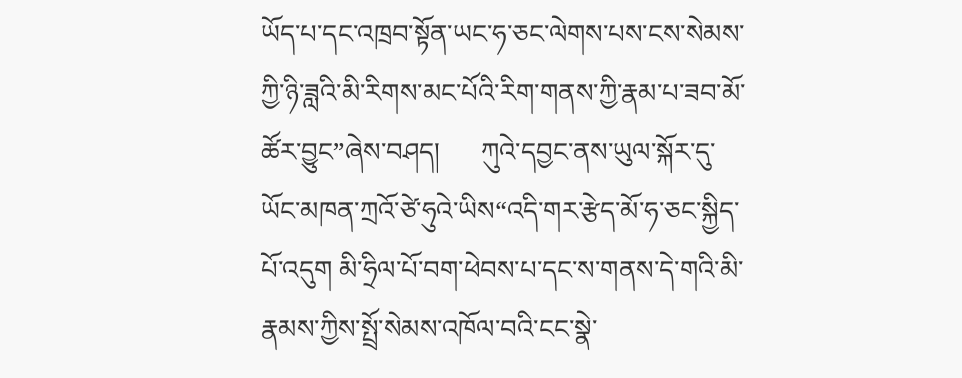ཡོད་པ་དང་འཁྲབ་སྟོན་ཡང་ཧ་ཅང་ལེགས་པས་ངས་སེམས་ཀྱི་ཉི་ཟླའི་མི་རིགས་མང་པོའི་རིག་གནས་ཀྱི་རྣམ་པ་ཟབ་མོ་ཚོར་བྱུང”ཞེས་བཤད།      ཀུའེ་དབྱང་ནས་ཡུལ་སྐོར་དུ་ཡོང་མཁན་ཀྲའོ་ཙེ་ཧུའེ་ཡིས“འདི་གར་རྩེད་མོ་ཧ་ཅང་སྐྱིད་པོ་འདུག མི་ཧྲིལ་པོ་བག་ཕེབས་པ་དང་ས་གནས་དེ་གའི་མི་རྣམས་ཀྱིས་སྤྲོ་སེམས་འཁོལ་བའི་ངང་སྣེ་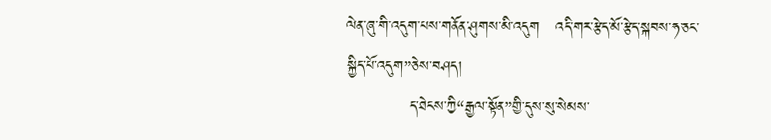ལེན་ཞུ་གི་འདུག་པས་གནོན་ཤུགས་མི་འདུག   འདི་གར་རྩེད་མོ་རྩེད་སྐབས་ཧ་ཅང་སྐྱིད་པོ་འདུག”ཅེས་བཤད།
            ད་ཐེངས་ཀྱི“རྒྱལ་སྟོན”གྱི་དུས་སུ་སེམས་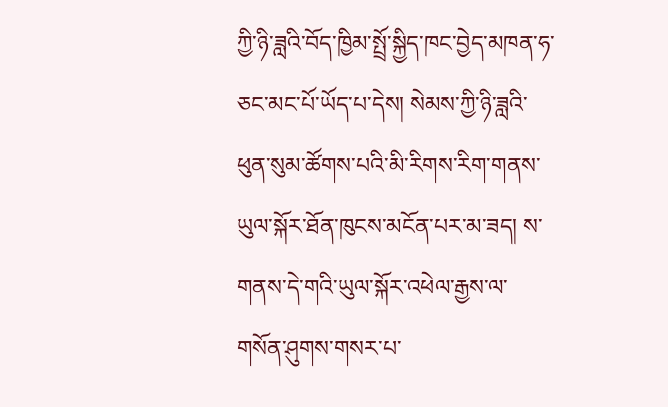ཀྱི་ཉི་ཟླའི་བོད་ཁྱིམ་སྤྲོ་སྐྱིད་ཁང་བྱེད་མཁན་ཧ་ཅང་མང་པོ་ཡོད་པ་དེས། སེམས་ཀྱི་ཉི་ཟླའི་ཕུན་སུམ་ཚོགས་པའི་མི་རིགས་རིག་གནས་ཡུལ་སྐོར་ཐོན་ཁུངས་མངོན་པར་མ་ཟད། ས་གནས་དེ་གའི་ཡུལ་སྐོར་འཕེལ་རྒྱས་ལ་གསོན་ཤུགས་གསར་པ་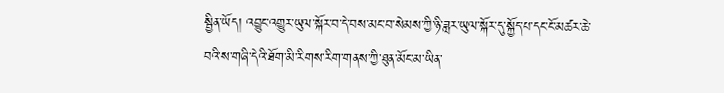སྦྱིན་ཡོད། འབྱུང་འགྱུར་ཡུལ་སྐོར་བ་དེ་བས་མང་བ་སེམས་ཀྱི་ཉི་ཟླར་ཡུལ་སྐོར་དུ་སྐྱོད་པ་དང་ངོ་མཚར་ཆེ་བའི་ས་གཞི་དེའི་ཐོག་མི་རིགས་རིག་གནས་ཀྱི་ཐུན་མོང་མ་ཡིན་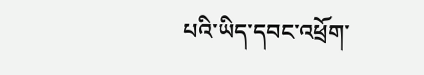པའི་ཡིད་དབང་འཕྲོག་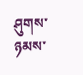ཤུགས་ཉམས་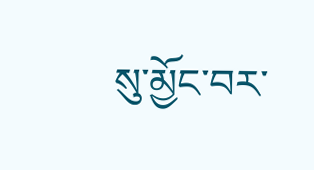སུ་མྱོང་བར་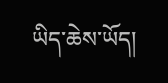ཡིད་ཆེས་ཡོད།